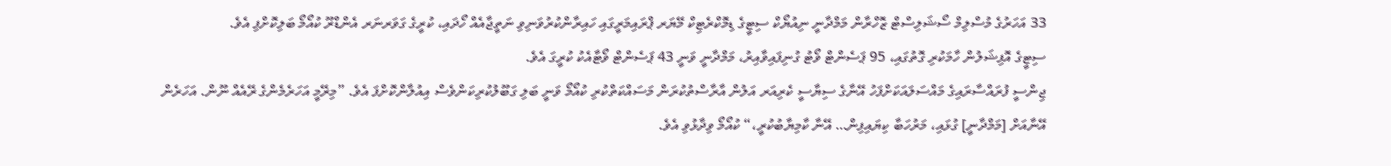33 އަހަރުގެ މުސްލިމް ސޯޝަލިސްޓް ޒޮހްރާން މަމްދާނީ ނިއުޔޯކް ސިޓީގެ ޑިމޮކްރެޓިކް މޭޔަރ ޕްރައިމަރީގައި ހައިރާންކުރުވަނިވި ނަތީޖާއެއް ހޯދައި، ކުރީގެ ގަވަރނަރ އެންޑްރޫ ކުއޯމޯ ބަލިކޮށްފި އެވެ.
ސިޓީގެ އޮފިޝަލުން ހާމަކުރި ގޮތުގައި، 95 ޕަސެންޓް ވޯޓު ގުނިފައިވާއިރު، މަމްދާނީ ވަނީ 43 ޕަސެންޓް ވޯޓާއެކު ކުރީގަ އެވެ.
ޖިންސީ ފުރައްސާރައިގެ މައްސަލައަކަށްފަހު އޭނާގެ ސިޔާސީ ކެރިއަރ އަލުން އާރާސްތުކުރަން މަސައްކަތްކުރި ކުއޯމޯ ވަނީ ބަލި ގަބޫލުކުރިކަންވެސް އިއުލާންކޮށްފަ އެވެ. ”މިރޭމީ އަހަރެމެންގެ ރޭއެއް ނޫން. އަހަރެން އޭނާއަށް [މަމްދާނީ] ގުޅައި، މަރުހަބާ ކިޔައިފިން… އޭނާ ކާމިޔާބުކުރީ،“ ކުއޯމޯ ވިދާޅުވި އެވެ.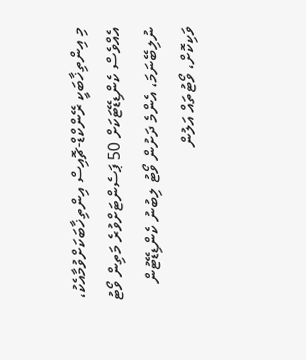މި އިންތިޚާބަކީ ރޭންކްޑް-ޗޮއިސް އިންތިޚާބަކަށްވުމާއެކު، އެއްވެސް ކެންޑިޑޭޓަކަށް 50 ޕަސެންޓަށްވުރެ މަތިން ވޯޓު ނުލިބޭނަމަ، އެންމެ ދަށުން ވޯޓު ލިބުނު ކެންޑިޑޭޓުން ވަކިކޮށް، ވޯޓުތައް އަލުން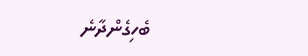ބެހިގެންދާނެ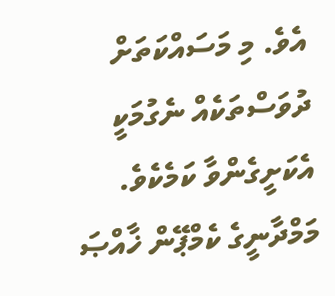އެވެ. މި މަސައްކަތަށް ދުވަސްތަކެއް ނެގުމަކީ އެކަށީގެންވާ ކަމެކެވެ.
މަމްދާނީގެ ކެމްޕޭން ޚާއްޞަ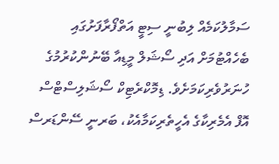ސަމާލުކަމެއް ލިބުނީ ސިޓީ އަތްފޯރާފަށުގައި ބެހެއްޓުމަށް އަދި ސޯޝަލް މީޑިއާ ބޭނުންކުރުމުގެ ހުނަރުވެރިކަމަށެވެ. ޑިމޮކްރެޓިކް ސޯޝަލިސްޓްސް އޮފް އެމެރިކާގެ އެހީތެރިކަމާއެކު، ބަރނީ ސޭންޑަރސް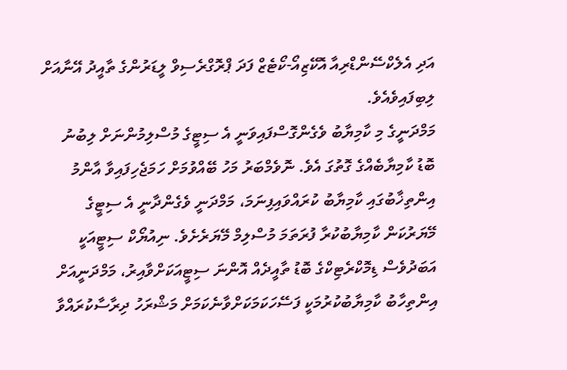އަދި އެލެކްސޭންޑްރިއާ އޮކޭޒިއޯ-ކޯޓެޒް ފަދަ ޕްރޮގްރެސިވް ލީޑަރުންގެ ތާއީދު އޭނާއަށް ލިބިފައިވެއެވެ.
މަމްދަނީގެ މި ކާމިޔާބު ވެގެންގޮސްފައިވަނީ އެ ސިޓީގެ މުސްލިމުންނަށް ލިބުނު ބޮޑު ކާމިޔާބެއްގެ ގޮތުގަ އެވެ. ނޮވެމްބަރު މަހު ބޭއްވުމަށް ހަމަޖެހިފައިވާ އާންމު އިންތިޚާބުގައި ކާމިޔާބު ކުރައްވައިފިނަމަ، މަމްދަނީ ވެގެންދާނީ އެ ސިޓީގެ މޭޔަރުކަން ކާމިޔާބުކުރާ ފުރަތަމަ މުސްލިމް މޭޔަރެށެވެ. ނިއުޔޯކް ސިޓީއަކީ އަބަދުވެސް ޑިމޮކްރެޓިކްގެ ބޮޑު ތާއީދެއް އޮންނަ ސިޓީއަކަށްވާއިރު، މަމްދަނީއަށް އިންތިހާބު ކާމިޔާބުކުރުމަކީ ފަސޭހަކަމަކަށްވާނެކަމަށް މަޝްރަހު ދިރާސާކުރައްވާ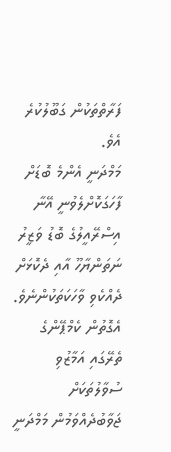ފަރާތްތަކުން ގަބޫލުކުރެ އެވެ.
މަމްދަނީ އެންމެ ބޮޑަށް ފާހަގަކޮށްލެވުނީ އޭނާ އިސްރޭއީލުގެ ބޮޑު ވަޒީރު ނަތަންޔާހޫ އާއި ދެކޮޅަށް ދެއްކެވި ވާހަކަތަކުންނެވެ. އެގޮތުން ކެމްޕޭންގެ ތެރޭގައި އަމާޒުވި ސުވާލުތަކަށް ޖަވާބުދެއްވަމުން މަމްދަނީ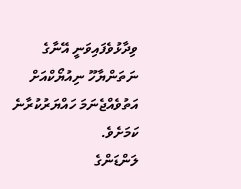ވިދާޅުވެފައިވަނީ އޭނާގެ ނަތަންޔާހޫ ނިއުޔޯކްއަށް އަތުވެއްޖެނަމަ ހައްޔަރުކުރާނެ ކަމަށެވެ.
ލަންޑަންގެ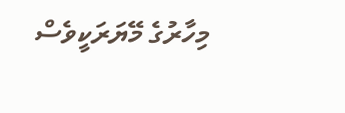މިހާރުގެ މޭޔަރަކީވެސް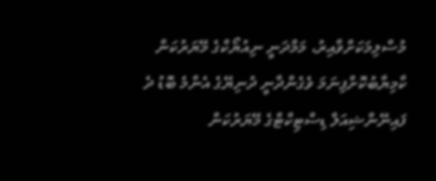މުސްލިމަކަށްވާއިރު، މަމްދަނީ ނިއުޔޯކްގެ މޭޔަރުކަން ކާމިޔާބުކޮށްފިނަމަ ވެގެންދާނީ ދުނިޔޭގެ އެންމެ ބޮޑު ދެ ފައިނޭންޝިއަލް ޑިސްޓިކްޓްގެ މޭޔަރުކަން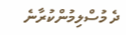ދެ މުސްލިމުންކުރާނެ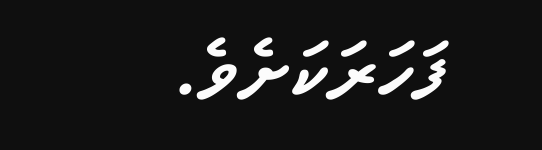ފަހަރަކަށެވެ.